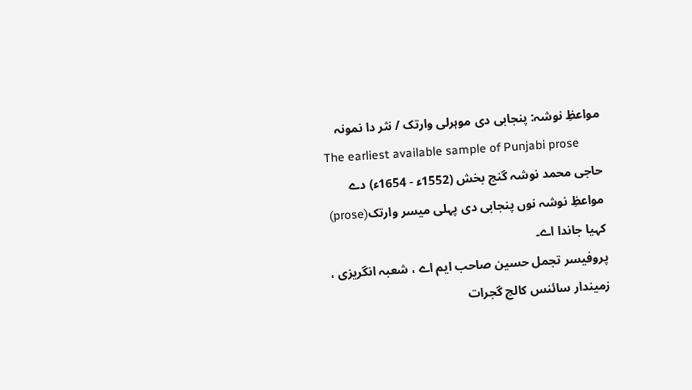مواعظِ نوشہ: پنجابی دی موہرلی وارتک / نثر دا نمونہ
The earliest available sample of Punjabi prose
حاجی محمد نوشہ گنج بخش (1552ء - 1654ء) دے مواعظِ نوشہ نوں پنجابی دی پہلی میسر وارتک(prose) کہیا جاندا اے۔
پروفیسر تجمل حسین صاحب ایم اے ، شعبہ انگریزی ، زمیندار سائنس کالج گجرات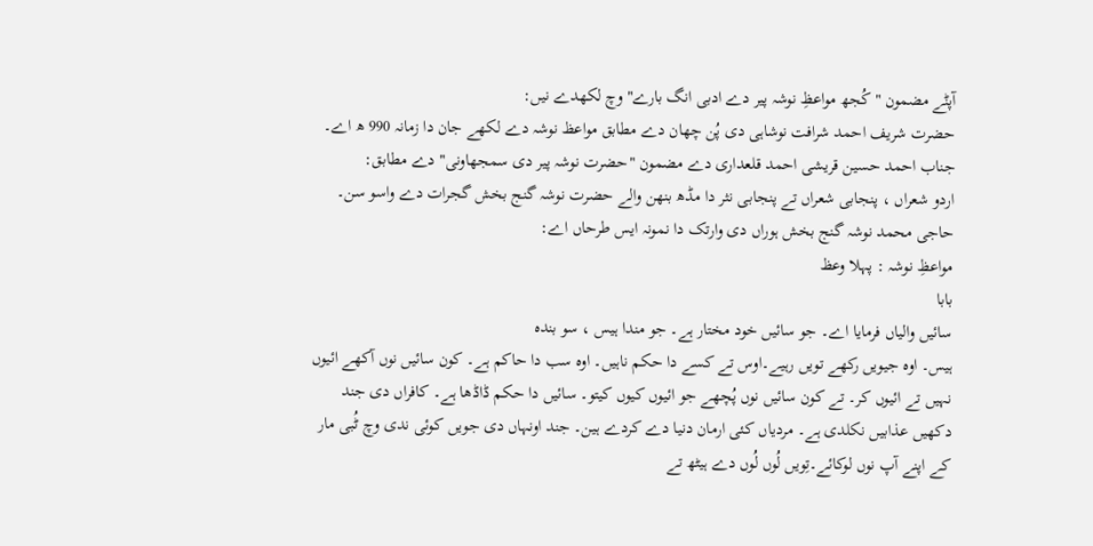آپݨے مضمون "کُجھ مواعظِ نوشہ پیر دے ادبی انگ بارے" وچ لکھدے نیں:
حضرت شریف احمد شرافت نوشاہی دی پُن چھان دے مطابق مواعظ نوشہ دے لکھے جان دا زمانہ 990 ھ اے۔
جناب احمد حسین قریشی احمد قلعداری دے مضمون "حضرت نوشہ پیر دی سمجھاونی" دے مطابق:
اردو شعراں ، پنجابی شعراں تے پنجابی نثر دا مڈھ بنھن والے حضرت نوشہ گنج بخش گجرات دے واسو سن۔
حاجی محمد نوشہ گنج بخش ہوراں دی وارتک دا نمونہ ایس طرحاں اے:
مواعظِ نوشہ : پہلا وعظ
بابا
سائیں والیاں فرمایا اے۔ جو سائیں خود مختار ہے۔ جو مندا ہیس ، سو بندہ
ہیس۔ اوہ جیویں رکھے تویں رہیے۔اوس تے کسے دا حکم ناہیں۔ اوہ سب دا حاکم ہے۔ کون سائیں نوں آکھے ائیوں نہیں تے ائیوں کر۔ تے کون سائیں نوں پُچھے جو ائیوں کیوں کیتو۔ سائیں دا حکم ڈاڈھا ہے۔ کافراں دی جند دکھیں عذابیں نکلدی ہے۔ مردیاں کئی ارمان دنیا دے کردے ہین۔ جند اونہاں دی جویں کوئی ندی وچ ٹُبی مار کے اپنے آپ نوں لوکائے۔تِویں لُوں لُوں دے ہیٹھ تے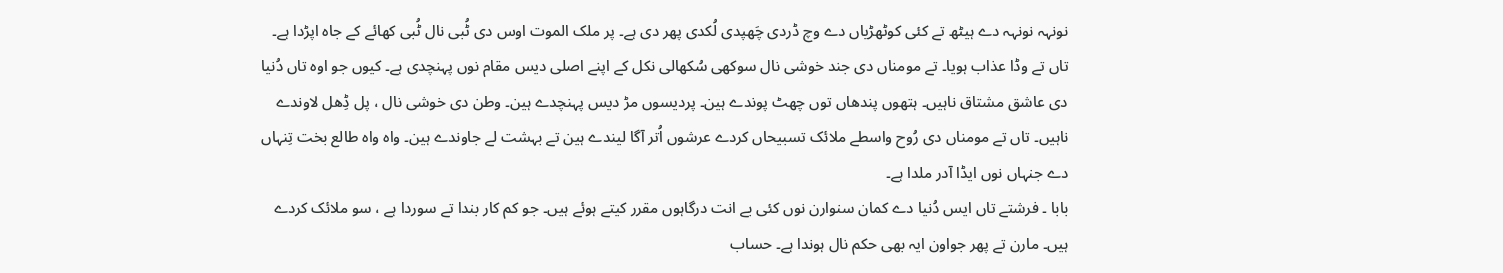نونہہ نونہہ دے ہیٹھ تے کئی کوٹھڑیاں دے وچ ڈردی چَھپدی لُکدی پھر دی ہے۔ پر ملک الموت اوس دی ٹُبی نال ٹُبی کھائے کے جاہ اپڑدا ہے۔ تاں تے وڈا عذاب ہویا۔ تے مومناں دی جند خوشی نال سوکھی سُکھالی نکل کے اپنے اصلی دیس مقام نوں پہنچدی ہے۔ کیوں جو اوہ تاں دُنیا دی عاشق مشتاق ناہیں۔ ہتھوں پندھاں توں چھٹ پوندے ہین۔ پردیسوں مڑ دیس پہنچدے ہین۔ وطن دی خوشی نال ، پل ڈِھل لاوندے ناہیں۔ تاں تے مومناں دی رُوح واسطے ملائک تسبیحاں کردے عرشوں اُتر آگا لیندے ہین تے بہشت لے جاوندے ہین۔ واہ واہ طالع بخت تِنہاں دے جنہاں نوں ایڈا آدر ملدا ہے۔
بابا ۔ فرشتے تاں ایس دُنیا دے کمان سنوارن نوں کئی بے انت درگاہوں مقرر کیتے ہوئے ہیں۔ جو کم کار بندا تے سوردا ہے ، سو ملائک کردے ہیں۔ مارن تے پھر جواون ایہ بھی حکم نال ہوندا ہے۔ حساب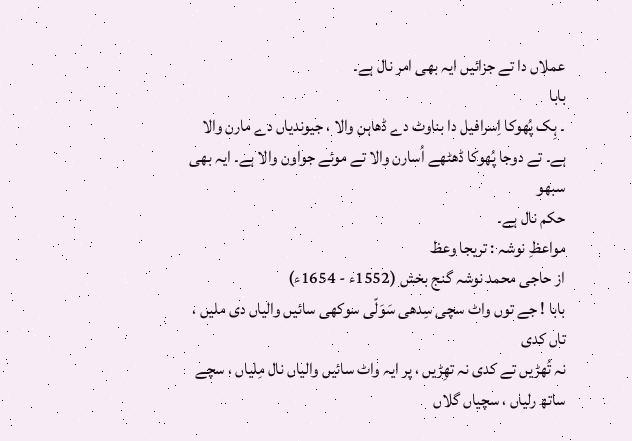عملاں دا تے جزائیں ایہ بھی امر نال ہے۔
بابا
۔ ہِک پُھوکا اِسرافیل دا بناوٹ دے ڈھاہن والا ، جیوندیاں دے مارن والا
ہے۔ تے دوجا پُھوکا ڈھٹھے اُسارن والا تے موئے جواون والا ہے۔ ایہ بھی سبھو
حکم نال ہے۔
مواعظِ نوشہ : تریجا وعظ
از حاجی محمد نوشہ گنج بخش (1552ء - 1654ء)
بابا ! جے توں واٹ سچی سِدھی سَوَلّی سوکھی سائیں والیاں دی ملیں ، تاں کدی
نہ تُھڑیں تے کدی نہ تھِڑیں ، پر ایہ واٹ سائیں والیاں نال مِلیاں ، سچے
ساتھ رلیاں ، سچیاں گلاں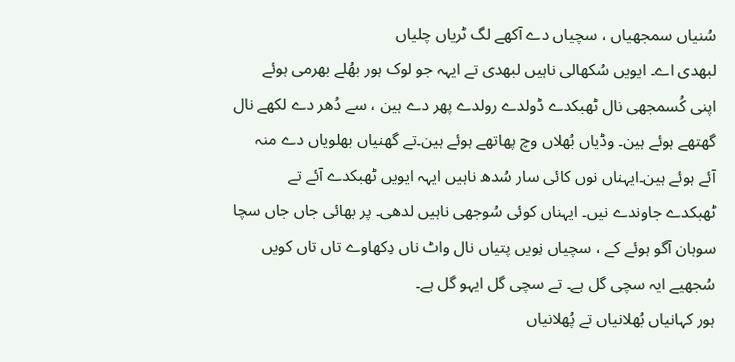سُنیاں سمجھیاں ، سچیاں دے آکھے لگ ٹریاں چلیاں
لبھدی اے۔ ایویں سُکھالی ناہیں لبھدی تے ایہہ جو لوک ہور بھُلے بھرمی ہوئے
اپنی کُسمجھی نال ٹھبکدے ڈولدے رولدے پھر دے ہین ، سے دُھر دے لکھے نال
گھتھے ہوئے ہین۔ وڈیاں بُھلاں وچ پھاتھے ہوئے ہین۔تے گھنیاں بھلویاں دے منہ
آئے ہوئے ہین۔ایہناں نوں کائی سار سُدھ ناہیں ایہہ ایویں ٹھبکدے آئے تے
ٹھبکدے جاوندے نیں۔ ایہناں کوئی سُوجھی ناہیں لدھی۔ پر بھائی جاں جاں سچا
سوہان آگو ہوئے کے ، سچیاں نِویں پتیاں نال واٹ ناں دِکھاوے تاں تاں کویں
سُجھیے ایہ سچی گل ہے۔ تے سچی گل ایہو گل ہے۔
ہور کہانیاں بُھلانیاں تے پُھلانیاں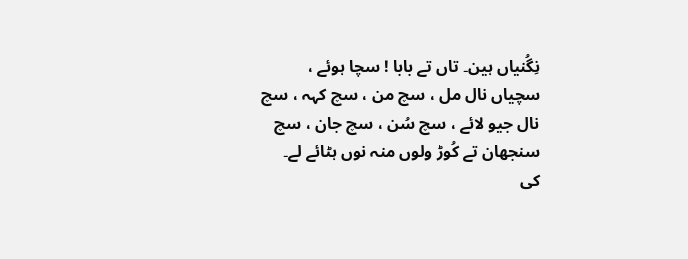نِگُنیاں ہین۔ تاں تے بابا ! سچا ہوئے ،
سچیاں نال مل ، سچ من ، سچ کہہ ، سچ نال جیو لائے ، سچ سُن ، سچ جان ، سچ
سنجھان تے کُوڑ ولوں منہ نوں ہٹائے لے۔
کی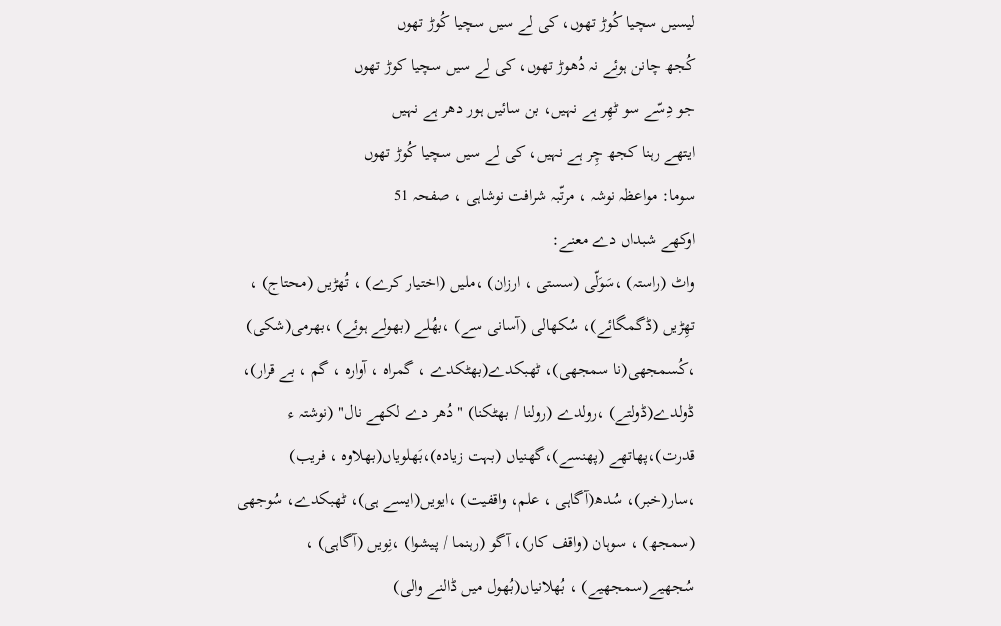لیسیں سچیا کُوڑ تھوں، کی لے سیں سچیا کُوڑ تھوں
کُجھ چانن ہوئے نہ دُھوڑ تھوں، کی لے سیں سچیا کوڑ تھوں
جو دِسّے سو ٹھِر ہے نہیں، بن سائیں ہور دھر ہے نہیں
ایتھے رہنا کجھ چِر ہے نہیں، کی لے سیں سچیا کُوڑ تھوں
سوما: مواعظہ نوشہ ، مرتّبہ شرافت نوشاہی ، صفحہ 51
اوکھے شبداں دے معنے:
واٹ (راستہ) ،سَوَلّی (سستی ، ارزان) ،ملیں (اختیار کرے) ، تُھڑیں (محتاج) ،
تھِڑیں (ڈگمگائے)، سُکھالی (آسانی سے) ،بھُلے (بھولے ہوئے) ،بھرمی(شکی)
،کُسمجھی(نا سمجھی)، ٹھبکدے(بھٹکدے ، گمراہ ، آوارہ ، گم ، بے قرار)،
ڈولدے(ڈولتے) ،رولدے (رولنا / بھٹکنا) "دُھر دے لکھے نال" (نوشتہ ء
قدرت)،پھاتھے (پھنسے)،گھنیاں (بہت زیادہ)،بَھلویاں(بھلاوہ ، فریب)
،سار(خبر)، سُدھ(آگاہی ، علم، واقفیت) ،ایویں(ایسے ہی)، ٹھبکدے، سُوجھی
(سمجھ) ، سوہان (واقف کار)، آگو (رہنما / پیشوا) ،نِویں (آگاہی) ،
سُجھیے(سمجھیے) ، بُھلانیاں(بُھول میں ڈالنے والی)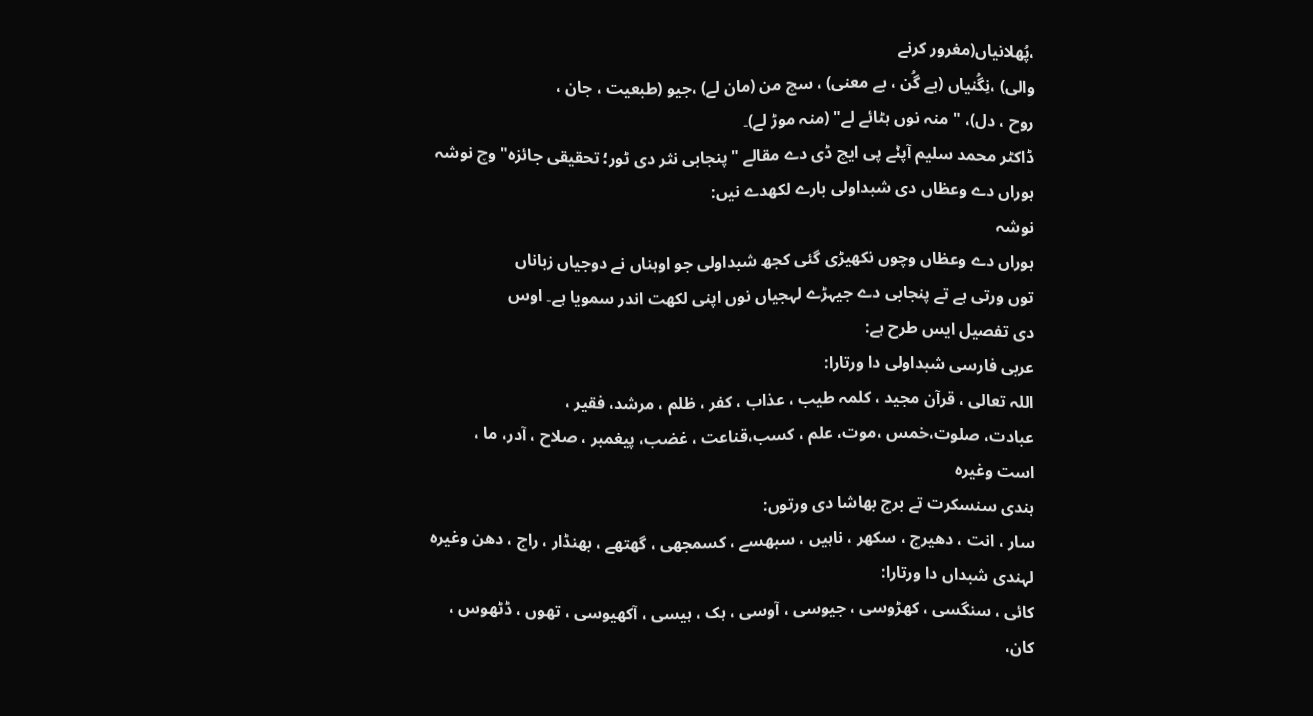،پُھلانیاں(مغرور کرنے
والی) ،نِگُنیاں (بے گُن ، بے معنی) ، سچ من (مان لے) ،جیو (طبعیت ، جان ،
روح ، دل)، "منہ نوں ہٹائے لے" (منہ موڑ لے)۔
ڈاکٹر محمد سلیم آپݨے پی ایچ ڈی دے مقالے "پنجابی نثر دی ٹور؛ تحقیقی جائزہ" وچ نوشہ ہوراں دے وعظاں دی شبداولی بارے لکھدے نیں:
نوشہ
ہوراں دے وعظاں وچوں نکھیڑی گئی کجھ شبداولی جو اوہناں نے دوجیاں زباناں
توں ورتی ہے تے پنجابی دے جیہڑے لہجیاں نوں اپنی لکھت اندر سمویا ہے۔ اوس
دی تفصیل ایس طرح ہے:
عربی فارسی شبداولی دا ورتارا:
اللہ تعالی ، قرآن مجید ، کلمہ طیب ، عذاب ، کفر ، ظلم ، مرشد، فقیر ،
عبادت، صلوت،خمس ،موت، علم ، کسب،قناعت ، غضب، پیغمبر ، صلاح ، آدر، ما ،
است وغیرہ
ہندی سنسکرت تے برج بھاشا دی ورتوں:
سار ، انت ، دھیرج ، سکھر ، ناہیں ، سبھسے ، کسمجھی ، گھتھے ، بھنڈار ، راج ، دھن وغیرہ
لہندی شبداں دا ورتارا:
کائی ، سنگسی ، کھڑوسی ، جیوسی ، آوسی ، ہک ، ہیسی ، آکھیوسی ، تھوں ، ڈٹھوس ، کان،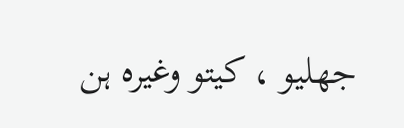جھلیو ، کیتو وغیرہ ہن